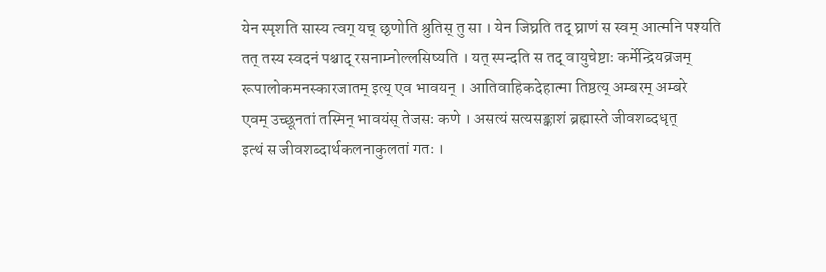येन स्पृशति सास्य त्वग् यच् छृणोति श्रुतिस् तु सा । येन जिघ्रति तद् घ्राणं स स्वम् आत्मनि पश्यति
तत् तस्य स्वदनं पश्चाद् रसनाम्नोल्लसिष्यति । यत् स्पन्दति स तद् वायुचेष्टाः कर्मेन्द्रियव्रजम्
रूपालोकमनस्कारजातम् इत्य् एव भावयन् । आतिवाहिकदेहात्मा तिष्ठत्य् अम्बरम् अम्बरे
एवम् उच्छूनतां तस्मिन् भावयंस् तेजसः कणे । असत्यं सत्यसङ्काशं ब्रह्मास्ते जीवशब्दधृत्
इत्थं स जीवशब्दार्थकलनाकुलतां गतः ।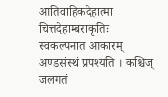आतिवाहिकदेहात्मा चित्तदेहाम्बराकृतिः
स्वकल्पनात आकारम् अण्डसंस्थं प्रपश्यति । कश्चिज् जलगतं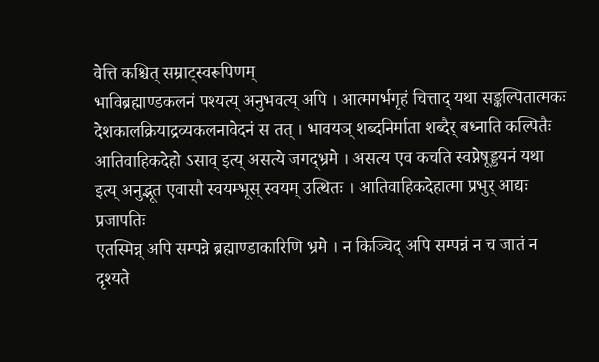वेत्ति कश्चित् सम्राट्स्वरूपिणम्
भाविब्रह्माण्डकलनं पश्यत्य् अनुभवत्य् अपि । आत्मगर्भगृहं चित्ताद् यथा सङ्कल्पितात्मकः
देशकालक्रियाद्रव्यकलनावेदनं स तत् । भावयञ् शब्दनिर्माता शब्दैर् बध्नाति कल्पितैः
आतिवाहिकदेहो ऽसाव् इत्य् असत्ये जगद्भ्रमे । असत्य एव कचति स्वप्नेषूड्डयनं यथा
इत्य् अनुद्भूत एवासौ स्वयम्भूस् स्वयम् उत्थितः । आतिवाहिकदेहात्मा प्रभुर् आद्यः प्रजापतिः
एतस्मिन्न् अपि सम्पन्ने ब्रह्माण्डाकारिणि भ्रमे । न किञ्चिद् अपि सम्पन्नं न च जातं न दृश्यते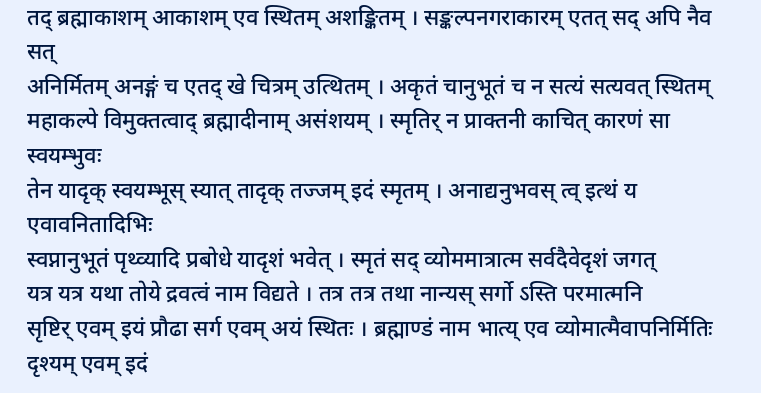तद् ब्रह्माकाशम् आकाशम् एव स्थितम् अशङ्कितम् । सङ्कल्पनगराकारम् एतत् सद् अपि नैव सत्
अनिर्मितम् अनङ्गं च एतद् खे चित्रम् उत्थितम् । अकृतं चानुभूतं च न सत्यं सत्यवत् स्थितम्
महाकल्पे विमुक्तत्वाद् ब्रह्मादीनाम् असंशयम् । स्मृतिर् न प्राक्तनी काचित् कारणं सा स्वयम्भुवः
तेन यादृक् स्वयम्भूस् स्यात् तादृक् तज्जम् इदं स्मृतम् । अनाद्यनुभवस् त्व् इत्थं य एवावनितादिभिः
स्वप्नानुभूतं पृथ्व्यादि प्रबोधे यादृशं भवेत् । स्मृतं सद् व्योममात्रात्म सर्वदैवेदृशं जगत्
यत्र यत्र यथा तोये द्रवत्वं नाम विद्यते । तत्र तत्र तथा नान्यस् सर्गो ऽस्ति परमात्मनि
सृष्टिर् एवम् इयं प्रौढा सर्ग एवम् अयं स्थितः । ब्रह्माण्डं नाम भात्य् एव व्योमात्मैवापनिर्मितिः
दृश्यम् एवम् इदं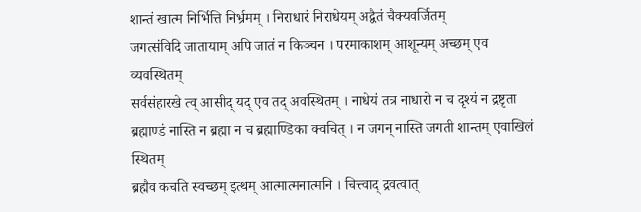शान्तं खात्म निर्भित्ति निर्भ्रमम् । निराधारं निराधेयम् अद्वैतं चैक्यवर्जितम्
जगत्संविदि जातायाम् अपि जातं न किञ्चन । परमाकाशम् आशून्यम् अच्छम् एव व्यवस्थितम्
सर्वसंहारखे त्व् आसीद् यद् एव तद् अवस्थितम् । नाधेयं तत्र नाधारो न च दृश्यं न द्रष्टृता
ब्रह्माण्डं नास्ति न ब्रह्मा न च ब्रह्माण्डिका क्वचित् । न जगन् नास्ति जगती शान्तम् एवाखिलं स्थितम्
ब्रह्मैव कचति स्वच्छम् इत्थम् आत्मात्मनात्मनि । चित्त्वाद् द्रवत्वात्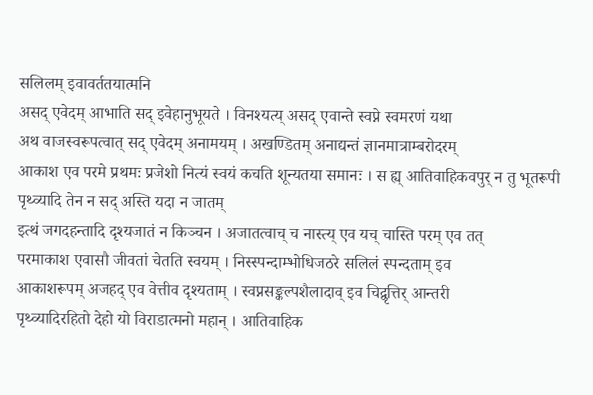सलिलम् इवावर्ततयात्मनि
असद् एवेदम् आभाति सद् इवेहानुभूयते । विनश्यत्य् असद् एवान्ते स्वप्ने स्वमरणं यथा
अथ वाजस्वरूपत्वात् सद् एवेदम् अनामयम् । अखण्डितम् अनाद्यन्तं ज्ञानमात्राम्बरोदरम्
आकाश एव परमे प्रथमः प्रजेशो नित्यं स्वयं कचति शून्यतया समानः । स ह्य् आतिवाहिकवपुर् न तु भूतरूपी पृथ्व्यादि तेन न सद् अस्ति यदा न जातम्
इत्थं जगदहन्तादि दृश्यजातं न किञ्चन । अजातत्वाच् च नास्त्य् एव यच् चास्ति परम् एव तत्
परमाकाश एवासौ जीवतां चेतति स्वयम् । निस्स्पन्दाम्भोधिजठरे सलिलं स्पन्दताम् इव
आकाशरूपम् अजहद् एव वेत्तीव दृश्यताम् । स्वप्नसङ्कल्पशैलादाव् इव चिद्वृत्तिर् आन्तरी
पृथ्व्यादिरहितो देहो यो विराडात्मनो महान् । आतिवाहिक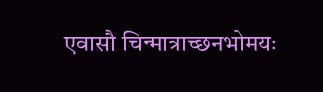एवासौ चिन्मात्राच्छनभोमयः